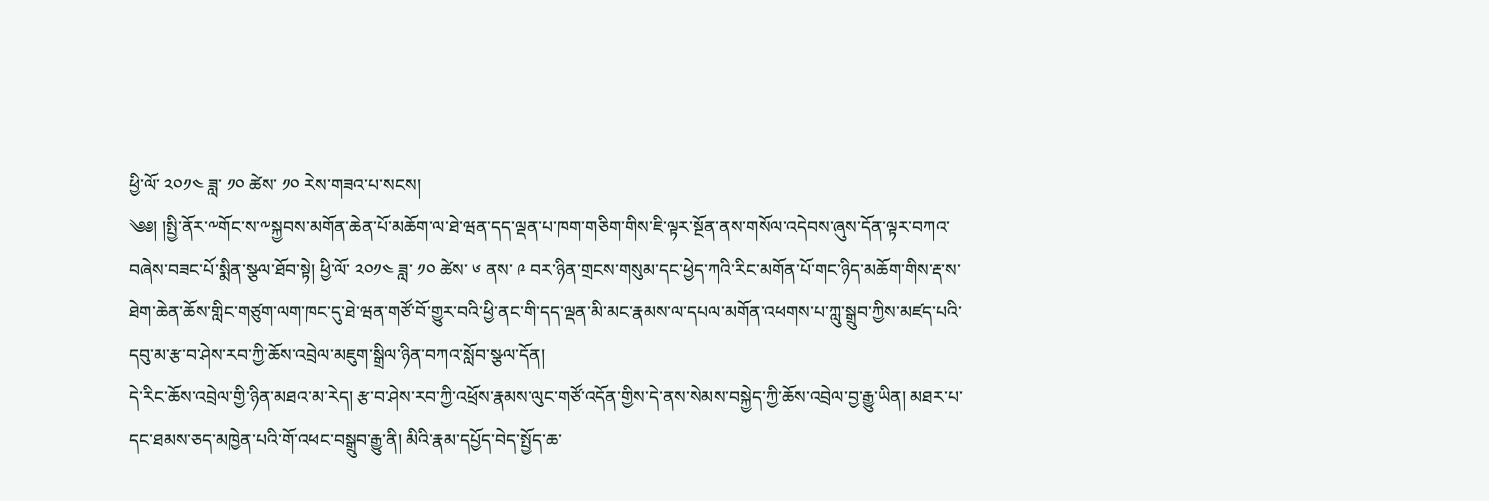ཕྱི་ལོ་ ༢༠༡༤ ཟླ་ ༡༠ ཚེས་ ༡༠ རེས་གཟའ་པ་སངས།
༄༅། །སྤྱི་ནོར་༸གོང་ས་༸སྐྱབས་མགོན་ཆེན་པོ་མཆོག་ལ་ཐེ་ཝན་དད་ལྡན་པ་ཁག་གཅིག་གིས་ཇི་ལྟར་སྔོན་ནས་གསོལ་འདེབས་ཞུས་དོན་ལྟར་བཀའ་བཞེས་བཟང་པོ་སྨིན་སྩལ་ཐོབ་སྟེ། ཕྱི་ལོ་ ༢༠༡༤ ཟླ་ ༡༠ ཚེས་ ༦ ནས་ ༩ བར་ཉིན་གྲངས་གསུམ་དང་ཕྱེད་ཀའི་རིང་མགོན་པོ་གང་ཉིད་མཆོག་གིས་རྡ་ས་ཐེག་ཆེན་ཆོས་གླིང་གཙུག་ལག་ཁང་དུ་ཐེ་ཝན་གཙོ་བོ་གྱུར་བའི་ཕྱི་ནང་གི་དད་ལྡན་མི་མང་རྣམས་ལ་དཔལ་མགོན་འཕགས་པ་ཀླུ་སྒྲུབ་ཀྱིས་མཛད་པའི་དབུ་མ་རྩ་བ་ཤེས་རབ་ཀྱི་ཆོས་འབྲེལ་མཇུག་སྒྲིལ་ཉིན་བཀའ་སློབ་སྩལ་དོན།
དེ་རིང་ཆོས་འབྲེལ་གྱི་ཉིན་མཐའ་མ་རེད། རྩ་བ་ཤེས་རབ་ཀྱི་འཕྲོས་རྣམས་ལུང་གཙོ་འདོན་གྱིས་དེ་ནས་སེམས་བསྐྱེད་ཀྱི་ཆོས་འབྲེལ་བྱ་རྒྱུ་ཡིན། མཐར་པ་དང་ཐམས་ཅད་མཁྱེན་པའི་གོ་འཕང་བསྒྲུབ་རྒྱུ་ནི། མིའི་རྣམ་དཔྱོད་བེད་སྤྱོད་ཆ་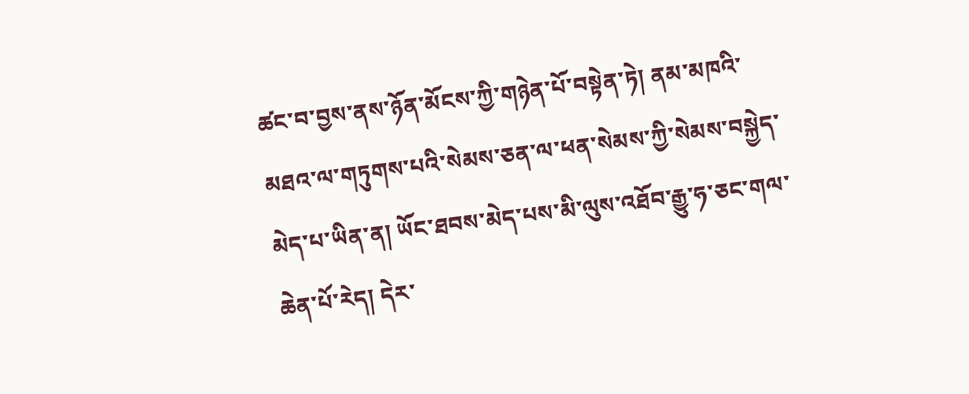ཚང་བ་བྱས་ནས་ཉོན་མོངས་ཀྱི་གཉེན་པོ་བསྟེན་ཏེ། ནམ་མཁའི་མཐའ་ལ་གཏུགས་པའི་སེམས་ཅན་ལ་ཕན་སེམས་ཀྱི་སེམས་བསྐྱེད་མེད་པ་ཡིན་ན། ཡོང་ཐབས་མེད་པས་མི་ལུས་འཐོབ་རྒྱུ་ཧ་ཅང་གལ་ཆེན་པོ་རེད། དེར་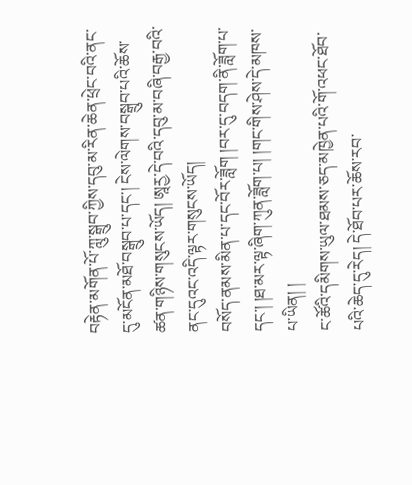བརྟེན་མགོན་པོ་ཀླུ་སྒྲུབ་ཀྱིས་དབུ་མ་རིན་ཆེན་ཕྲེང་བའི་ནང་དུ་མངོན་མཐོ་བསྒྲུབ་པ་དང་། ངེས་ལེགས་བསྒྲུབ་པའི་ཆོས་ཚན་གཉིས་གསུངས་ཡོད། ཨཱརྱ་དེ་བའི་དབུ་མ་བཞི་བརྒྱ་བའི་ནང་དུའང་འདི་ལྟར་གསུངས་ཡོད།
བསོད་ནམས་མིན་པ་དང་བོར་ཟློག །བར་དུ་བདག་ནི་ཟློག་པ་དང་། །ཐ་མར་ལྟ་ཞིག་ཀུན་ཟློག་པ། །གང་གིས་ཤེས་དེ་མཁས་པ་ཡིན། །
ང་ཚོའི་དམིགས་ཡུལ་ཐམས་ཅད་མཁྱེན་པའི་གོ་འཕང་ཐོབ་པའི་ཆེད་དུ་རེད། དེ་ཐོབ་པར་ཆོས་རབ་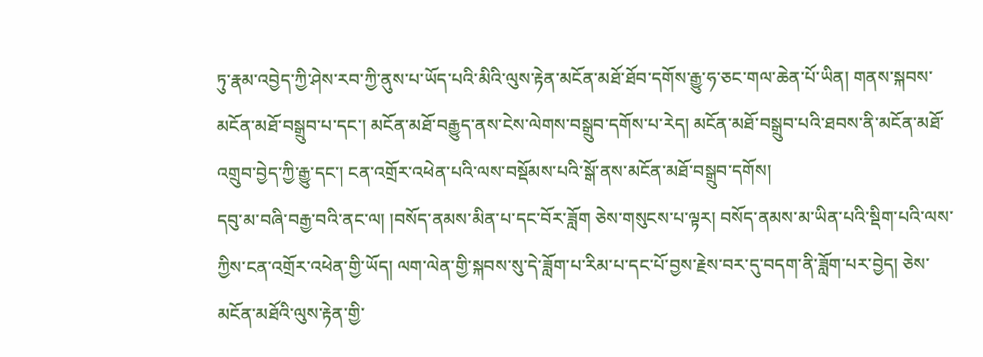ཏུ་རྣམ་འབྱེད་ཀྱི་ཤེས་རབ་ཀྱི་ནུས་པ་ཡོད་པའི་མིའི་ལུས་རྟེན་མངོན་མཐོ་ཐོབ་དགོས་རྒྱུ་ཧ་ཅང་གལ་ཆེན་པོ་ཡིན། གནས་སྐབས་མངོན་མཐོ་བསྒྲུབ་པ་དང་། མངོན་མཐོ་བརྒྱུད་ནས་ངེས་ལེགས་བསྒྲུབ་དགོས་པ་རེད། མངོན་མཐོ་བསྒྲུབ་པའི་ཐབས་ནི་མངོན་མཐོ་འགྲུབ་བྱེད་ཀྱི་རྒྱུ་དང་། ངན་འགྲོར་འཕེན་པའི་ལས་བསྡོམས་པའི་སྒོ་ནས་མངོན་མཐོ་བསྒྲུབ་དགོས།
དབུ་མ་བཞི་བརྒྱ་བའི་ནང་ལ། །བསོད་ནམས་མིན་པ་དང་བོར་ཟློག ཅེས་གསུངས་པ་ལྟར། བསོད་ནམས་མ་ཡིན་པའི་སྡིག་པའི་ལས་ཀྱིས་ངན་འགྲོར་འཕེན་གྱི་ཡོད། ལག་ལེན་གྱི་སྐབས་སུ་དེ་ཟློག་པ་རིམ་པ་དང་པོ་བྱས་རྗེས་བར་དུ་བདག་ནི་ཟློག་པར་བྱེད། ཅེས་མངོན་མཐོའི་ལུས་རྟེན་གྱི་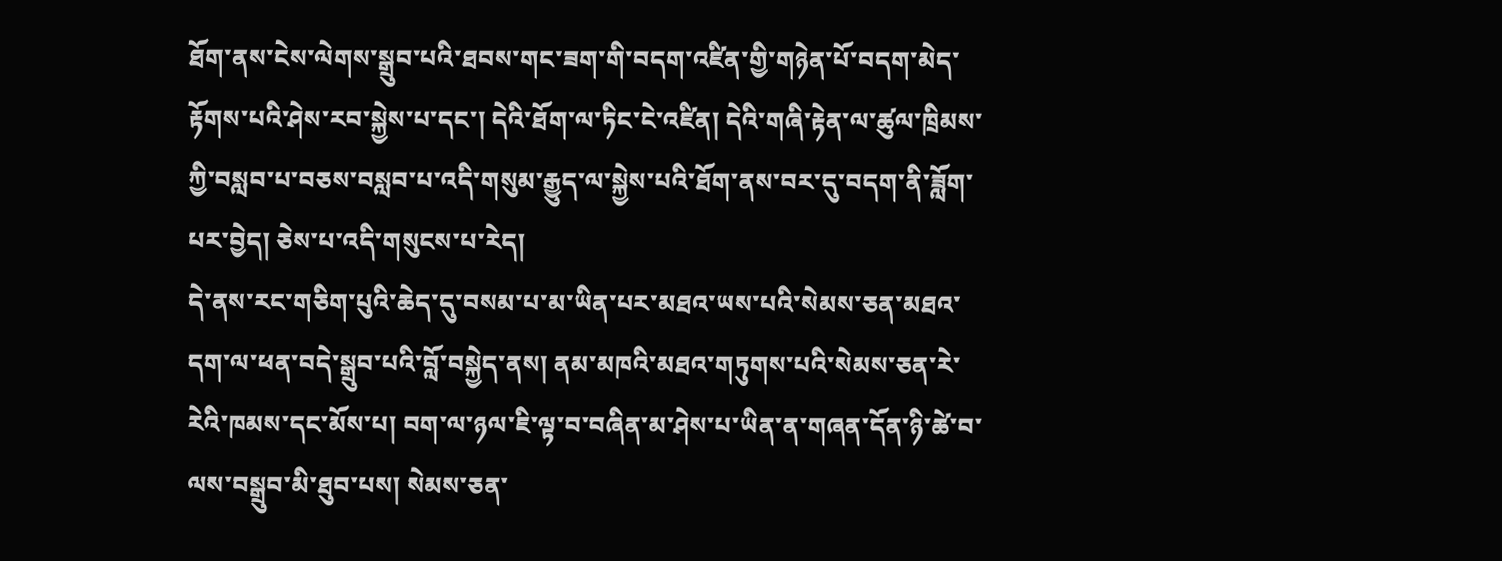ཐོག་ནས་ངེས་ལེགས་སྒྲུབ་པའི་ཐབས་གང་ཟག་གི་བདག་འཛིན་གྱི་གཉེན་པོ་བདག་མེད་རྟོགས་པའི་ཤེས་རབ་སྐྱེས་པ་དང་། དེའི་ཐོག་ལ་ཏིང་ངེ་འཛིན། དེའི་གཞི་རྟེན་ལ་ཚུལ་ཁྲིམས་ཀྱི་བསླབ་པ་བཅས་བསླབ་པ་འདི་གསུམ་རྒྱུད་ལ་སྐྱེས་པའི་ཐོག་ནས་བར་དུ་བདག་ནི་ཟློག་པར་བྱེད། ཅེས་པ་འདི་གསུངས་པ་རེད།
དེ་ནས་རང་གཅིག་པུའི་ཆེད་དུ་བསམ་པ་མ་ཡིན་པར་མཐའ་ཡས་པའི་སེམས་ཅན་མཐའ་དག་ལ་ཕན་བདེ་སྒྲུབ་པའི་བློ་བསྐྱེད་ནས། ནམ་མཁའི་མཐའ་གཏུགས་པའི་སེམས་ཅན་རེ་རེའི་ཁམས་དང་མོས་པ། བག་ལ་ཉལ་ཇི་ལྟ་བ་བཞིན་མ་ཤེས་པ་ཡིན་ན་གཞན་དོན་ཉི་ཚེ་བ་ལས་བསྒྲུབ་མི་ཐུབ་པས། སེམས་ཅན་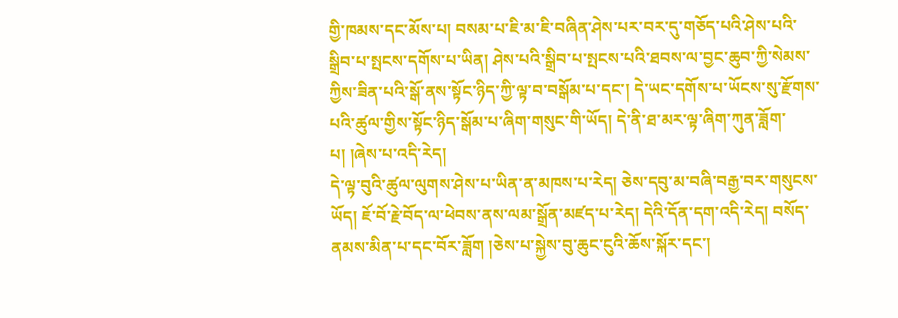གྱི་ཁམས་དང་མོས་པ། བསམ་པ་ཇི་མ་ཇི་བཞིན་ཤེས་པར་བར་དུ་གཅོད་པའི་ཤེས་པའི་སྒྲིབ་པ་སྤངས་དགོས་པ་ཡིན། ཤེས་པའི་སྒྲིབ་པ་སྤངས་པའི་ཐབས་ལ་བྱང་ཆུབ་ཀྱི་སེམས་ཀྱིས་ཟིན་པའི་སྒོ་ནས་སྟོང་ཉིད་ཀྱི་ལྟ་བ་བསྒོམ་པ་དང་། དེ་ཡང་དགོས་པ་ཡོངས་སུ་རྫོགས་པའི་ཚུལ་གྱིས་སྟོང་ཉིད་སྒོམ་པ་ཞིག་གསུང་གི་ཡོད། དེ་ནི་ཐ་མར་ལྟ་ཞིག་ཀུན་ཟློག་པ། །ཞེས་པ་འདི་རེད།
དེ་ལྟ་བུའི་ཚུལ་ལུགས་ཤེས་པ་ཡིན་ན་མཁས་པ་རེད། ཅེས་དབུ་མ་བཞི་བརྒྱ་བར་གསུངས་ཡོད། ཇོ་བོ་རྗེ་བོད་ལ་ཕེབས་ནས་ལམ་སྒྲོན་མཛད་པ་རེད། དེའི་དོན་དག་འདི་རེད། བསོད་ནམས་མིན་པ་དང་བོར་ཟློག །ཅེས་པ་སྐྱེས་བུ་ཆུང་ངུའི་ཆོས་སྐོར་དང་།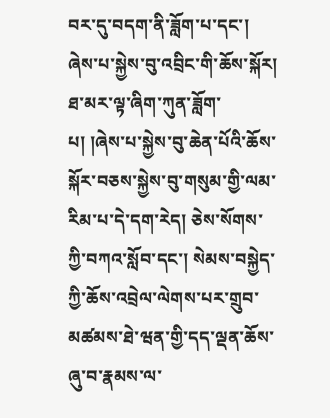བར་དུ་བདག་ནི་ཟློག་པ་དང་། ཞེས་པ་སྐྱེས་བུ་འབྲིང་གི་ཆོས་སྐོར། ཐ་མར་ལྟ་ཞིག་ཀུན་ཟློག་པ། །ཞེས་པ་སྐྱེས་བུ་ཆེན་པོའི་ཆོས་སྐོར་བཅས་སྐྱེས་བུ་གསུམ་གྱི་ལམ་རིམ་པ་དེ་དག་རེད། ཅེས་སོགས་ཀྱི་བཀའ་སློབ་དང་། སེམས་བསྐྱེད་ཀྱི་ཆོས་འབྲེལ་ལེགས་པར་གྲུབ་མཚམས་ཐེ་ཝན་གྱི་དད་ལྡན་ཆོས་ཞུ་བ་རྣམས་ལ་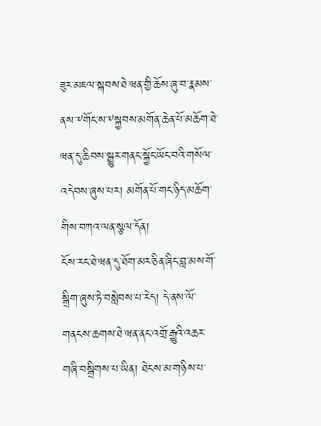ཟུར་མཇལ་སྐབས་ཐེ་ཝན་གྱི་ཆོས་ཞུ་བ་རྣམས་ནས་༸གོང་ས་༸སྐྱབས་མགོན་ཆེན་པོ་མཆོག་ཐེ་ཝན་དུ་ཆིབས་སྒྱུར་གནང་སྐྱོང་ཡོང་བའི་གསོལ་འདེབས་ཞུས་པར། མགོན་པོ་གང་ཉིད་མཆོག་གིས་བཀའ་ལན་སྩལ་དོན།
ངོས་རང་ཐེ་ཝན་དུ་ཐོག་མར་ཅིན་ཞིང་བླ་མས་གོ་སྒྲིག་ཞུས་ཏེ་བསླེབས་པ་རེད། དེ་ནས་ལོ་གནངས་ཆགས་ཐེ་ཝན་ནང་འགྲོ་རྒྱུའི་འཆར་གཞི་བསྒྲིགས་པ་ཡིན། ཐེངས་མ་གཉིས་པ་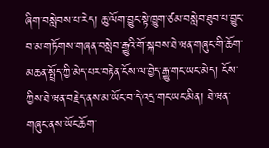ཞིག་བསླེབས་པ་རེད། ཆུ་ལོག་བྱུང་སྟེ་ཁྱུག་ཙམ་བསླེབ་ཐུབ་པ་བྱུང་བ་མ་གཏོགས་གཞན་བསླེབ་རྒྱུའི་གོ་སྐབས་ཐེ་ཝན་གཞུང་གི་ཆོག་མཆན་སྤྲོད་ཀྱི་མེད་པར་བརྟེན་ངོས་ལ་བྱེད་རྒྱུ་གང་ཡང་མེད། ངོས་ཀྱིས་ཐེ་ཝན་བརྗེད་ནས་མ་ཡོང་བ་དེ་འདྲ་གང་ཡང་མིན། ཐེ་ཝན་གཞུང་ནས་ཡོང་ཆོག་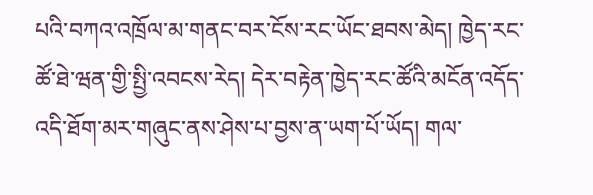པའི་བཀའ་འཁྲོལ་མ་གནང་བར་ངོས་རང་ཡོང་ཐབས་མེད། ཁྱེད་རང་ཚོ་ཐེ་ཝན་གྱི་སྤྱི་འབངས་རེད། དེར་བརྟེན་ཁྱེད་རང་ཚོའི་མངོན་འདོད་འདི་ཐོག་མར་གཞུང་ནས་ཤེས་པ་བྱས་ན་ཡག་པོ་ཡོད། གལ་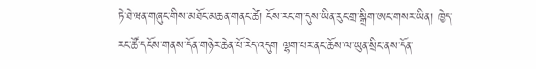ཏེ་ཐེ་ཝན་གཞུང་གིས་མཐོང་མཆན་གནང་ཚེ། ངོས་རང་ག་དུས་ཡིན་རུང་གྲ་སྒྲིག་ཨང་གསར་ཡིན། ཁྱེད་རང་ཚོ་དངོས་གནས་དོན་གཉེར་ཆེན་པོ་རེད་འདུག ལྷག་པར་ནང་ཆོས་ལ་ཡུན་སྲིང་ནས་དོན་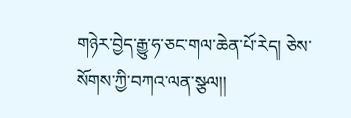གཉེར་བྱེད་རྒྱུ་ཧ་ཅང་གལ་ཆེན་པོ་རེད། ཅེས་སོགས་ཀྱི་བཀའ་ལན་སྩལ།།